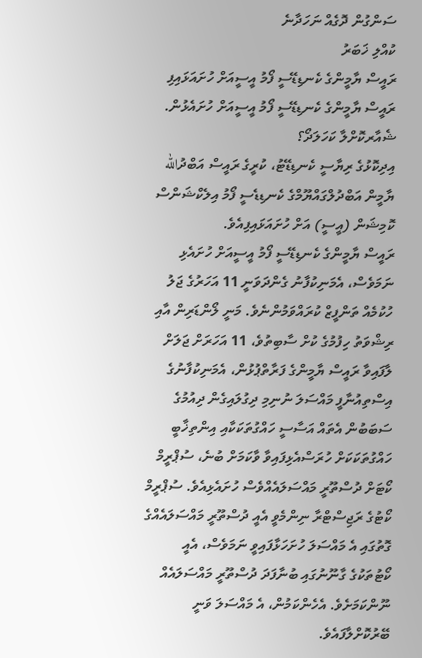ސަންގުން ދޮގެއް ނަހަދާނެ
ކުއްލި ޚަބަރު
ރައީސް ޔާމީންގެ ކެނޑިޑޭސީ ފޯމު އީސީއަށް ހުށައަޅައިފި
ރައީސް ޔާމީންގެ ކެނޑިޑޭސީ ފޯމު އީސީއަށް ހުށައެޅުން.
ޝެއާރކޮށްލާ ކަހަލަދޯ؟
އިދިކޮޅުގެ ރިޔާސީ ކެނޑިޑޭޓު، ކުރީގެ ރައީސް އަބްދުالله ޔާމީން އަބްދުލްގައްޔޫމްގެ ކެނޑިޑެސީ ފޯމު އިލެކްޝަންސް ކޮމިޝަން (އީސީ) އަށް ހުށައަޅައިފިއެވެ.
ރައީސް ޔާމީންގެ ކެނޑިޑޭސީ ފޯމު އީސީއަށް ހުށައެޅި ނަމަވެސް، އެމަނިކުފާނު ގެންދަވަނީ 11 އަހަރުގެ ޖަލު ހުކުމެއް ތަންފީޒް ކުރައްވަމުންނެވެ. މަނީ ލޯންޑަރިން އާއި ރިޝްވަތު ހިފުމުގެ ކުށް ސާބިތުވެ، 11 އަހަރަށް ޖަލަށް ލާފައިވާ ރައީސް ޔާމީންގެ ފަރާތްޕުޅުން، އެމަނިކުފާނުގެ އިސްތިއުނާފީ މައްސަލަ ނުނިމި ދިގުލައިގެން ދިއުމުގެ ސަބަބުން އެތައް އަސާސީ ހައްގުތަކަކާއި އިންތިޚާބީ ހައްގުތަކަކަށް ހުރަސްއެޅިފައިވާ ވާކަމަށް ބުނެ، ސުޕްރީމް ކޯޓަށް ދުސްތޫރީ މައްސަލައެއްވެސް ހުށައެޅިއެވެ. ސުޕްރީމް ކޯޓުގެ ރަޖިސްޓްރާ ނިންމެވީ އެއީ ދުސްތޫރީ މައްސަލައެއްގެ ގޮތުގައި އެ މައްސަލަ ހުށަހަޅާފައިވީ ނަމަވެސް، އެއީ ކޯޓުތަކުގެ ގާނޫނުގައި ބުނާފަދަ ދުސްތޫރީ މައްސަލައެއް ނޫންކަމަށެވެ. އެހެންކަމުން، އެ މައްސަލަ ވަނީ ބޭރުކޮށްލާފައެވެ.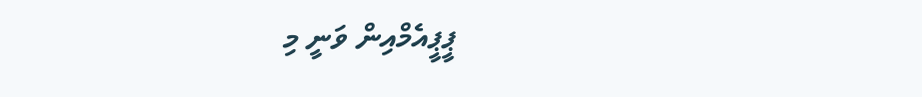ޕީޕީއެމްއިން ވަނީ މި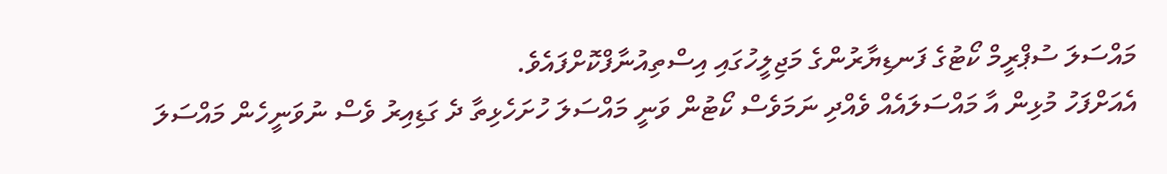މައްސަލަ ސުޕްރީމް ކޯޓުގެ ފަނޑިޔާރުންގެ މަޖިލީހުގައި އިސްތިއުނާފްކޮށްފައެވެ.
އެއަށްފަހު މުޅިން އާ މައްސަލައެއް ވެއްދި ނަމަވެސް ކޯޓުން ވަނީ މައްސަލަ ހުށަހެޅިތާ ދެ ގަޑިއިރު ވެސް ނުވަނީހެން މައްސަލަ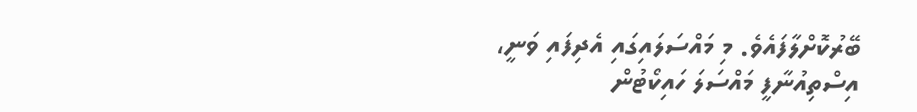ބޭރުކޮށްލާފައެވެ. މި މައްސަލައިގައި އެދިފައި ވަނީ، އިސްތިއުނާފީ މައްސަލަ ހައިކޯޓުން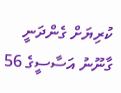ކުރިޔަށް ގެންދަނީ ގާނޫނު އަސާސީގެ 56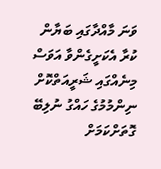ވަނަ މާއްދާގައި ބަޔާން ކުރާ އެކަށީގެންވާ އަވަސް މިނެއްގައި ޝަރީއަތްކޮށް ނިންމުމުގެ ހައްގު ނުލިބޭ ގޮތަށްކަމަށް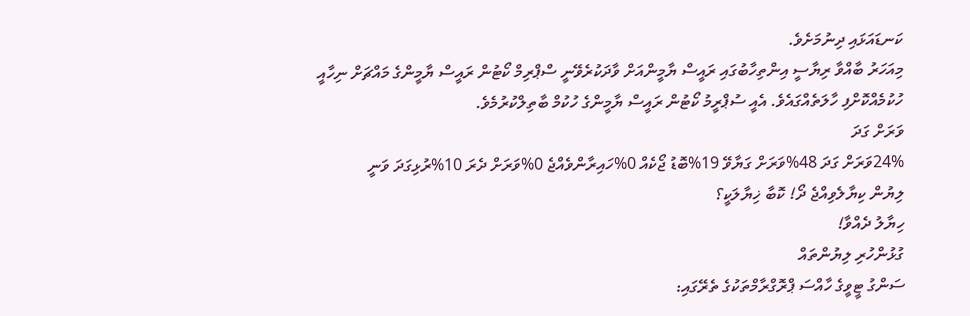ކަނޑައަޅައި ދިނުމަށެވެ.
މިއަހަރު ބާއްވާ ރިޔާސީ އިންތިހާބުގައި ރައީސް ޔާމީންއަށް ވާދަކުރެވޭނީ ސްޕްރިމް ކޯޓުން ރައީސް ޔާމީންގެ މައްޗަށް ނިހާއީ ހުކުމެއްކޮށްފި ހާލަތެއްގައެވެ. އެއީ ސުޕްރީމު ކޯޓުން ރައީސް ޔާމީންގެ ހުކުމް ބާތިލްކުރުމެވެ.
ވަރަށް ގަދަ
24%ވަރަށް ގަދަ 48%ވަރަށް ގަޔާވޭ 19%ބޮޑު ޖޯކެއް 0%ހައިރާންވެއްޖެ 0%ވަރަށް ދެރަ 10%ރުޅިގަދަ ވަނީ
ލިޔުން ކިޔާލެވިއްޖެ ދޯ! ކޮބާ ޚިޔާލަކީ؟
ހިޔާލު ދެއްވާ!
ގުޅުންހުރި ލިޔުންތައް
ސަންގު ޓީވީގެ ހާއްސަ ޕްރޮގްރާމްތަކުގެ ތެރޭގައި: